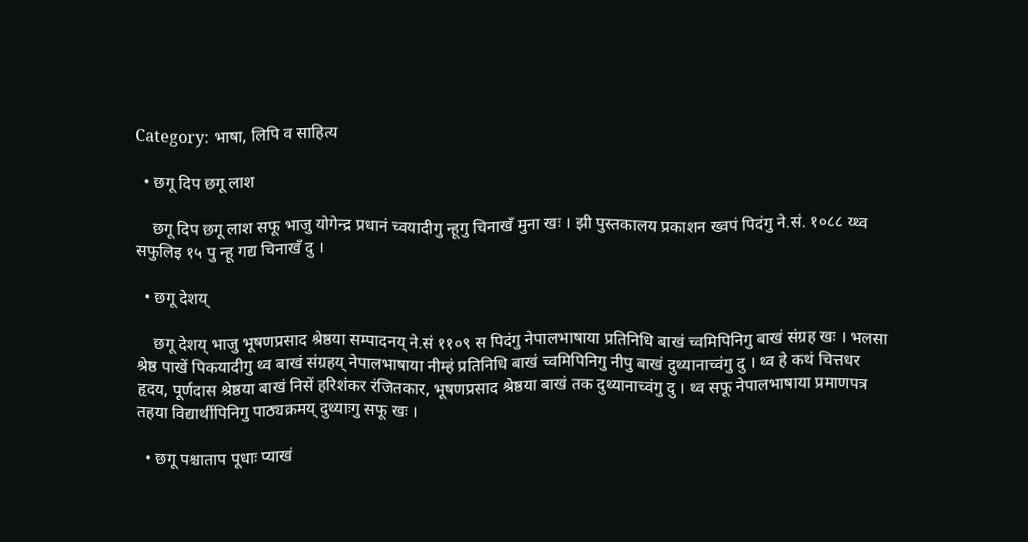Category: भाषा, लिपि व साहित्य

  • छगू दिप छगू लाश

    छगू दिप छगू लाश सफू भाजु योगेन्द्र प्रधानं च्वयादीगु न्हूगु चिनाखँ मुना खः । झी पुस्तकालय प्रकाशन ख्वपं पिदंगु ने.सं. १०८८ य्थ्व सफुलिइ १५ पु न्हू गद्य चिनाखँ दु ।

  • छगू देशय्

    छगू देशय् भाजु भूषणप्रसाद श्रेष्ठया सम्पादनय् ने.सं ११०९ स पिदंगु नेपालभाषाया प्रतिनिधि बाखं च्वमिपिनिगु बाखं संग्रह खः । भलसा श्रेष्ठ पाखें पिकयादीगु थ्व बाखं संग्रहय् नेपालभाषाया नीम्हं प्रतिनिधि बाखं च्वमिपिनिगु नीपु बाखं दुथ्यानाच्वंगु दु । थ्व हे कथं चित्तधर हृदय, पूर्णदास श्रेष्ठया बाखं निसें हरिशंकर रंजितकार, भूषणप्रसाद श्रेष्ठया बाखं तक दुथ्यानाच्वंगु दु । थ्व सफू नेपालभाषाया प्रमाणपत्र तहया विद्यार्थीपिनिगु पाठ्यक्रमय् दुथ्याःगु सफू खः ।

  • छगू पश्चाताप पूधाः प्याखं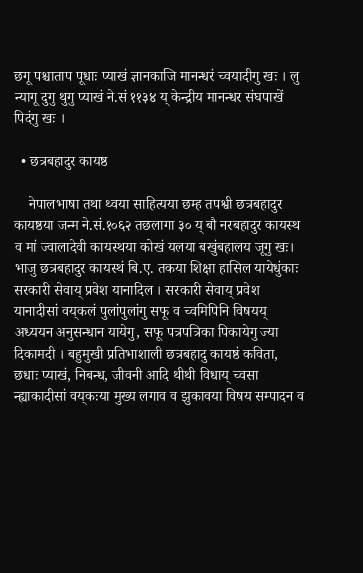छगू पश्चाताप पूधाः प्याखं ज्ञानकाजि मानन्धरं च्वयादीगु खः । लु न्यागू दुगु थुगु प्याखं ने.सं ११३४ य् केन्द्रीय मानन्धर संघपाखें पिदंगु खः ।

  • छत्रबहादुर कायष्ठ

    नेपालभाषा तथा थ्वया साहित्यया छम्ह तपश्वी छत्रबहादुर कायष्ठया जन्म ने.सं.१०६२ तछलागा ३० य् बौ नरबहादुर कायस्थ व मां ज्वालादेवी कायस्थया कोखं यलया बखुंबहालय जूगु खः। भाजु छत्रबहादुर कायस्थं बि.ए. तकया शिक्षा हासिल यायेधुंकाः सरकारी सेवाय् प्रवेश यानादिल । सरकारी सेवाय् प्रवेश यानादीसां वय्‌कलं पुलांपुलांगु सफू व च्वमिपिनि विषयय् अध्ययन अनुसन्धान यायेगु, सफू पत्रपत्रिका पिकायेगु ज्या दिकामदी । बहुमुखी प्रतिभाशाली छत्रबहादु कायष्ठं कविता, छधाः प्याखं, निबन्ध, जीवनी आदि थीथी विधाय् च्वसा न्ह्याकादीसां वय्‌कःया मुख्य लगाव व झुकावया विषय सम्पादन व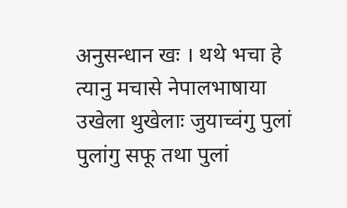अनुसन्धान खः । थथे भचा हे त्यानु मचासे नेपालभाषाया उखेला थुखेलाः जुयाच्वंगु पुलां पुलांगु सफू तथा पुलां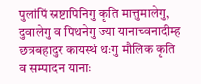पुलांपिं स्रष्टापिनिगु कृति मात्तुमालेगु, दुवालेगु व पिथनेगु ज्या यानाच्वनादीम्ह छत्रबहादुर कायस्थं थःगु मौलिक कृति व सम्पादन यानाः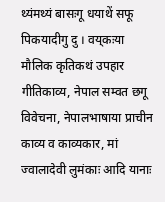थ्यंमथ्यं बासःगू धयाथें सफू पिकयादीगु दु । वय्‌कःया मौलिक कृतिकथं उपहार गीतिकाव्य, नेपाल सम्वत छगू विवेचना, नेपालभाषाया प्राचीन काव्य व काव्यकार, मां ज्वालादेवी लुमंकाः आदि यानाः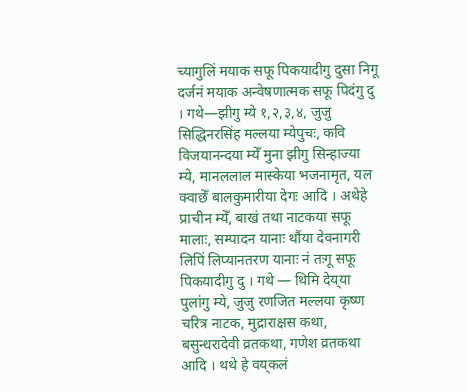च्यागुलिं मयाक सफू पिकयादीगु दुसा निगू दर्जनं मयाक अन्वेषणात्मक सफू पिदंगु दु । गथे—झीगु म्ये १,२,३,४, जुजु सिद्धिनरसिंह मल्लया म्येपुचः, कवि विजयानन्दया म्येँ मुना झीगु सिन्हाज्या म्ये, मानललाल मास्केया भजनामृत, यल क्वाछेँ बालकुमारीया देगः आदि । अथेहे प्राचीन म्येँ, बाखं तथा नाटकया सफू मालाः, सम्पादन यानाः थौंया देवनागरी लिपिं लिप्यानतरण यानाः नं तःगू सफू पिकयादीगु दु । गथे — थिमि देय्‌या पुलांगु म्ये, जुजु रणजित मल्लया कृष्ण चरित्र नाटक, मुद्राराक्षस कथा, बसुन्धरादेवी व्रतकथा, गणेश व्रतकथा आदि । थथे हे वय्‌कलं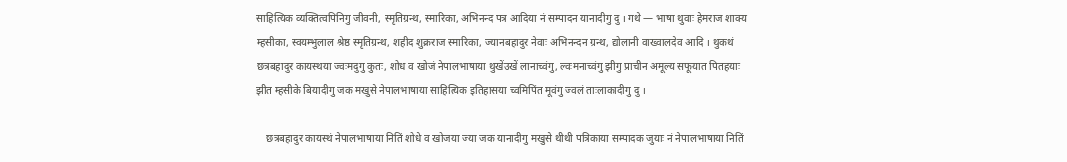साहित्यिक व्यक्तित्वपिनिगु जीवनी, स्मृतिग्रन्थ, स्मारिका, अभिनन्द पत्र आदिया नं सम्पादन यानादीगु दु । गथे — भाषा थुवाः हेमराज शाक्य म्हसीका, स्वयम्भुलाल श्रेष्ठ स्मृतिग्रन्थ, शहीद शुक्रराज स्मारिका, ज्यानबहादुर नेवाः अभिनन्दन ग्रन्थ, द्योलानी वाख्वालदेव आदि । थुकथं छत्रबहादुर कायस्थया ज्वःमदुगु कुतः, शोध व खोजं नेपालभाषाया थुखेंउखें लानाच्वंगु, ल्वःमनाच्वंगु झीगु प्राचीन अमूल्य सफूयात पितहयाः झीत म्हसीके बियादीगु जक मखुसे नेपालभाषाया साहित्यिक इतिहासया च्वमिपिंत मूवंगु ज्वलं ताःलाकादीगु दु ।

    छत्रबहादुर कायस्थं नेपालभाषाया नितिं शोधे व खोजया ज्या जक यानादीगु मखुसे थीथी पत्रिकाया सम्पादक जुयाः नं नेपालभाषाया नितिं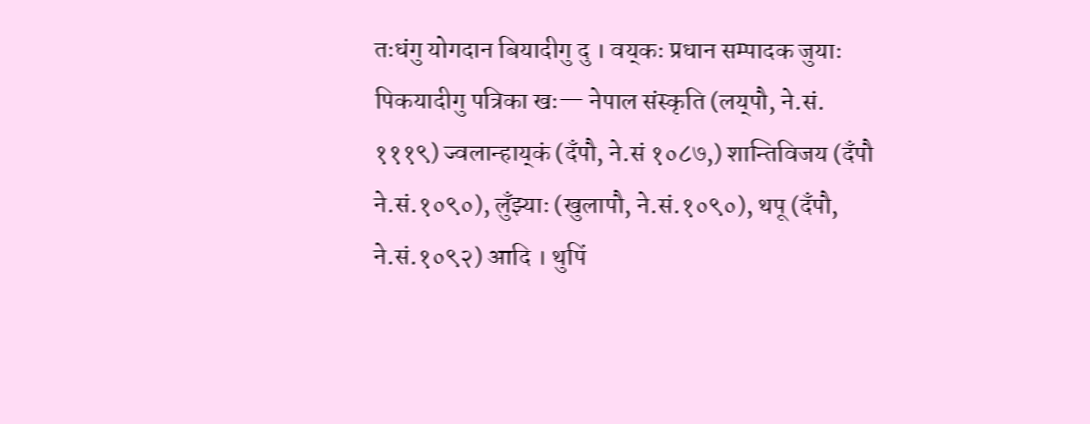तःधंगु योगदान बियादीगु दु । वय्‌कः प्रधान सम्पादक जुयाः पिकयादीगु पत्रिका खः— नेपाल संस्कृति (लय्‌पौ, ने.सं. १११९) ज्वलान्हाय्‌कं (दँपौ, ने.सं १०८७,) शान्तिविजय (दँपौ ने.सं.१०९०), लुँझ्याः (खुलापौ, ने.सं.१०९०), थपू (दँपौ, ने.सं.१०९२) आदि । थुपिं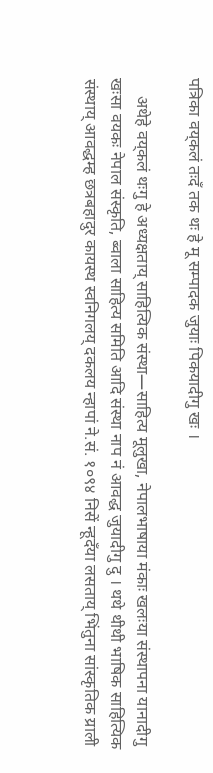पत्रिका वय्‌कलं तःदँ तक थः हे मू सम्पादक जुयाः पिकयादीगु खः ।

    अथेहे वय्‌कलं थःगु हे अध्यक्षताय् साहित्यिक संस्था—साहित्य मूलुखा, नेपालभाषाया मंकाः खलःया संस्थापना यानादीगु खःसा वयकः नेपाल संस्कृति, ब्वाला साहित्य समिति आदि संस्था नाप नं आवद्ध जुयादीगु दु । थथे थीथी भाषिक साहित्यिक संस्थाय् आवद्धम्ह छत्रबहादुर कायस्थ स्वनिगलय् दकलय न्हापां ने.सं. १०९४ निसें न्हूदँया लसताय् भिंतुना सांस्कृतिक य्राली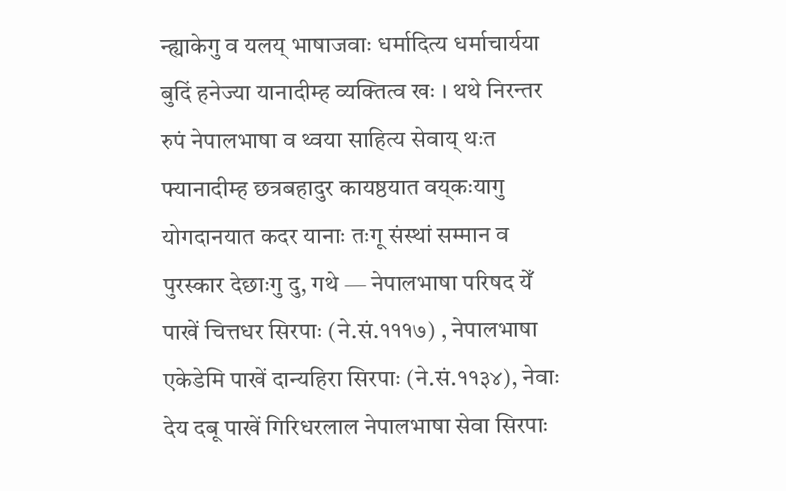न्ह्याकेगु व यलय् भाषाजवाः धर्मादित्य धर्माचार्यया बुदिं हनेज्या यानादीम्ह व्यक्तित्व खः । थथे निरन्तर रुपं नेपालभाषा व थ्वया साहित्य सेवाय् थःत फ्यानादीम्ह छत्रबहादुर कायष्ठयात वय्‌कःयागु योगदानयात कदर यानाः तःगू संस्थां सम्मान व पुरस्कार देछाःगु दु, गथे — नेपालभाषा परिषद येँ पाखें चित्तधर सिरपाः (ने.सं.१११७) , नेपालभाषा एकेडेमि पाखें दान्यहिरा सिरपाः (ने.सं.११३४), नेवाः देय दबू पाखें गिरिधरलाल नेपालभाषा सेवा सिरपाः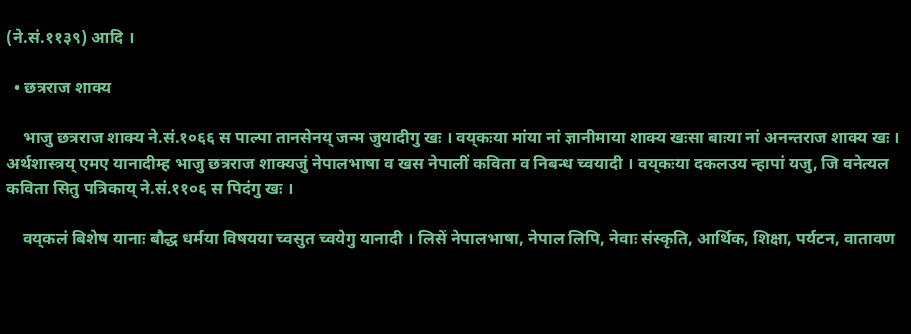(ने.सं.११३९) आदि ।

  • छत्रराज शाक्य

    भाजु छत्रराज शाक्य ने.सं.१०६६ स पाल्पा तानसेनय् जन्म जुयादीगु खः । वय्‌कःया मांया नां ज्ञानीमाया शाक्य खःसा बाःया नां अनन्तराज शाक्य खः । अर्थशास्त्रय् एमए यानादीम्ह भाजु छत्रराज शाक्यजुं नेपालभाषा व खस नेपालीं कविता व निबन्ध च्वयादी । वय्‌कःया दकलउय न्हापां यजु, जि वनेत्यल कविता सितु पत्रिकाय् ने.सं.११०६ स पिदंगु खः ।

    वय्‌कलं बिशेष यानाः बौद्ध धर्मया विषयया च्वसुत च्वयेगु यानादी । लिसें नेपालभाषा, नेपाल लिपि, नेवाः संस्कृति, आर्थिक, शिक्षा, पर्यटन, वातावण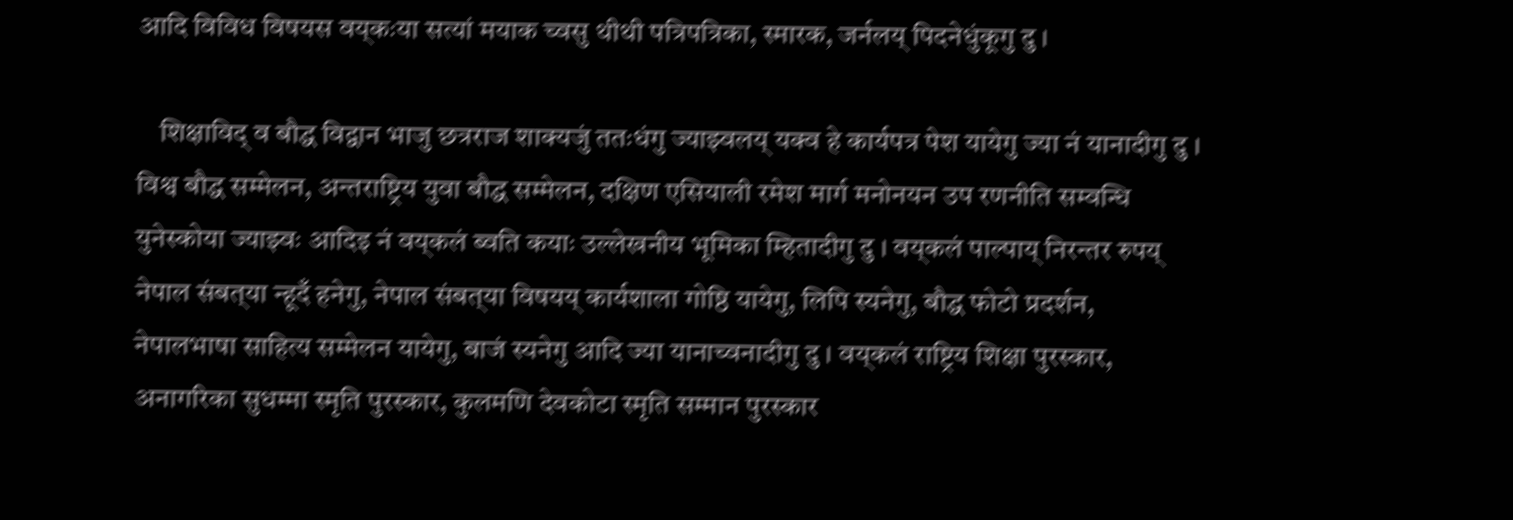आदि विविध विषयस वय्‌कःया सत्यां मयाक च्वसु थीथी पत्रिपत्रिका, स्मारक, जर्नलय् पिदनेधुंकूगु दु ।

    शिक्षाविद् व बौद्ध विद्वान भाजु छत्रराज शाक्यजुं ततःधंगु ज्याझ्वलय् यक्व हे कार्यपत्र पेश यायेगु ज्या नं यानादीगु दु । विश्व बौद्ध सम्मेलन, अन्तराष्ट्रिय युवा बौद्ध सम्मेलन, दक्षिण एसियाली रमेश मार्ग मनोनयन उप रणनीति सम्वन्धि युनेस्कोया ज्याझ्वः आदिइ नं वय्‌कलं ब्वति कयाः उल्लेखनीय भूमिका म्हितादीगु दु । वय्‌कलं पाल्पाय् निरन्तर रुपय् नेपाल संबत्‌या न्हूदँ हनेगु, नेपाल संबत्‌या विषयय् कार्यशाला गोष्ठि यायेगु, लिपि स्यनेगु, बौद्ध फोटो प्रदर्शन, नेपालभाषा साहित्य सम्मेलन यायेगु, बाजं स्यनेगु आदि ज्या यानाच्वनादीगु दु । वय्‌कलं राष्ट्रिय शिक्षा पुरस्कार, अनागरिका सुधम्मा स्मृति पुरस्कार, कुलमणि देवकोटा स्मृति सम्मान पुरस्कार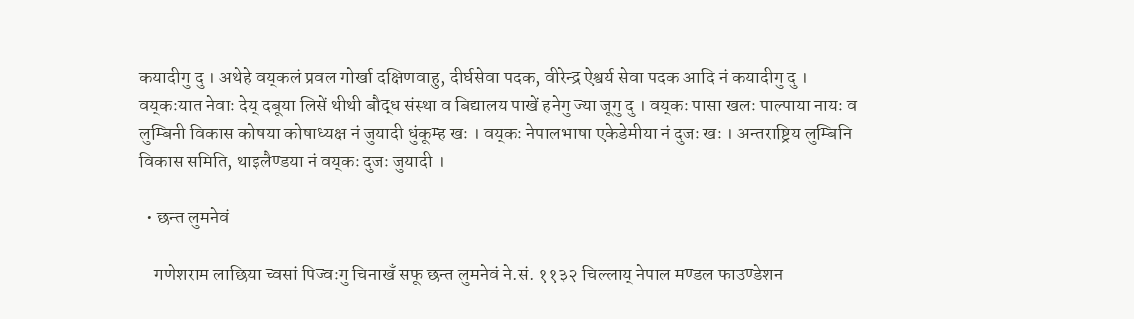कयादीगु दु । अथेहे वय्‌कलं प्रवल गोर्खा दक्षिणवाहु, दीर्घसेवा पदक, वीरेन्द्र ऐश्वर्य सेवा पदक आदि नं कयादीगु दु । वय्‌कःयात नेवाः देय् दबूया लिसें थीथी बौद्ध संस्था व बिद्यालय पाखें हनेगु ज्या जूगु दु । वय्‌कः पासा खलः पाल्पाया नायः व लुम्बिनी विकास कोषया कोषाध्यक्ष नं जुयादी धुंकूम्ह खः । वय्‌कः नेपालभाषा एकेडेमीया नं दुजः खः । अन्तराष्ट्रिय लुम्बिनि विकास समिति, थाइलैण्डया नं वय्‌कः दुजः जुयादी ।

  • छन्त लुमनेवं

    गणेशराम लाछिया च्वसां पिज्वःगु चिनाखँ सफू छन्त लुमनेवं ने.सं. ११३२ चिल्लाय् नेपाल मण्डल फाउण्डेशन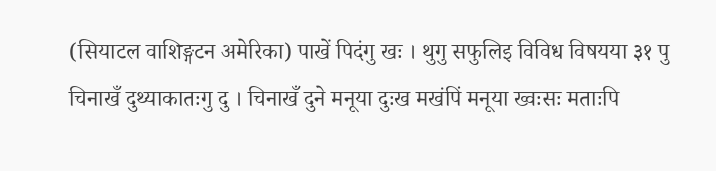(सियाटल वाशिङ्गटन अमेरिका) पाखें पिदंगु खः । थुगु सफुलिइ विविध विषयया ३१ पु चिनाखँ दुथ्याकातःगु दु । चिनाखँ दुने मनूया दुःख मखंपिं मनूया ख्वःसः मताःपि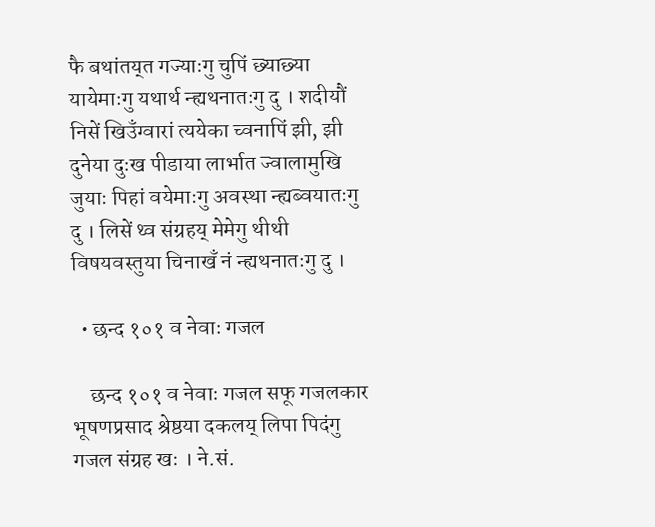फै बथांतय्‌त गज्याःगु चुपिं छ्याछ्या यायेमाःगु यथार्थ न्ह्यथनातःगु दु । शदीयौं निसें खिउँग्वारां त्ययेका च्वनापिं झी, झी दुनेया दुःख पीडाया लार्भात ज्वालामुखि जुयाः पिहां वयेमाःगु अवस्था न्ह्यब्वयातःगु दु । लिसें थ्व संग्रहय् मेमेगु थीथी विषयवस्तुया चिनाखँ नं न्ह्यथनातःगु दु ।

  • छन्द १०१ व नेवाः गजल

    छन्द १०१ व नेवाः गजल सफू गजलकार भूषणप्रसाद श्रेष्ठया दकलय् लिपा पिदंगु गजल संग्रह खः । ने.सं.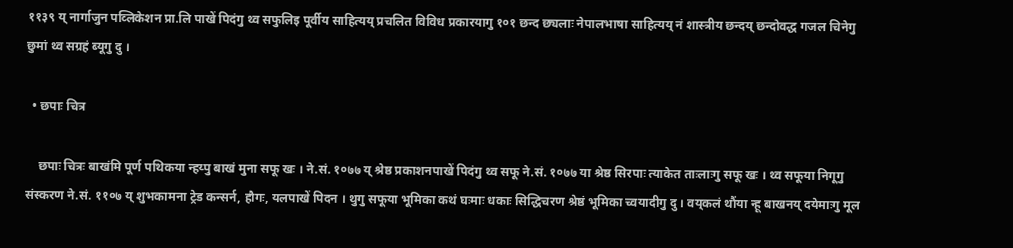११३९ य् नार्गाजुन पव्लिकेशन प्रा.लि पाखें पिदंगु थ्व सफुलिइ पूर्वीय साहित्यय् प्रचलित विविध प्रकारयागु १०१ छन्द छ्यलाः नेपालभाषा साहित्यय् नं शास्त्रीय छन्दय् छन्दोवद्ध गजल चिनेगु छुमां थ्व सग्रहं ब्यूगु दु ।

  • छपाः चित्र

    छपाः चित्रः बाखंमि पूर्ण पथिकया न्हय्पु बाखं मुना सफू खः । ने.सं. १०७७ य् श्रेष्ठ प्रकाशनपाखें पिदंगु थ्व सफू ने.सं. १०७७ या श्रेष्ठ सिरपाः त्याकेत ताःलाःगु सफू खः । थ्व सफूया निगूगु संस्करण ने.सं. ११०७ य् शुभकामना ट्रेड कन्सर्न, हौगः, यलपाखें पिदन । थुगु सफूया भूमिका कथं घःमाः धकाः सिद्धिचरण श्रेष्ठं भूमिका च्वयादीगु दु । वय्‌कलं थौंया न्हू बाखनय् दयेमाःगु मूल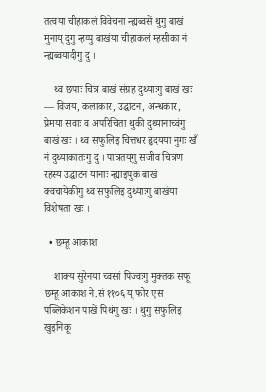तत्वया चीहाकलं विवेचना न्ह्यब्वसें थुगु बाखं मुनाय् दुगु न्हय्पु बाखंया चीहाकलं म्हसीका नं न्ह्यब्वयादीगु दु ।

    थ्व छपाः चित्र बाखं संग्रह दुथ्याःगु बाखं खः — विजय, कलाकार, उद्घाटन, अन्धकार, प्रेमया सवाः व अपरिचिता थुकी दुथ्यानाच्वंगु बाखं खः । थ्व सफुलिइ चित्तधर हृदयया नुगः खँ नं दुथ्याकातःगु दु । पात्रतय्‌गु सजीव चित्रण रहस्य उद्घाटन यानाः न्ह्याइपुक बाखं क्वचायेकीगु थ्व सफुलिइ दुथ्याःगु बाखंया विशेषता खः ।

  • छम्हू आकाश

    शाक्य सुरेनया च्वसां पिज्वःगु मुक्तक सफू छम्हू आकाश ने.सं ११०६ य् फोर एस पब्लिकेशन पाखें पिथंगु खः । थुगु सफुलिइ खुइनिकू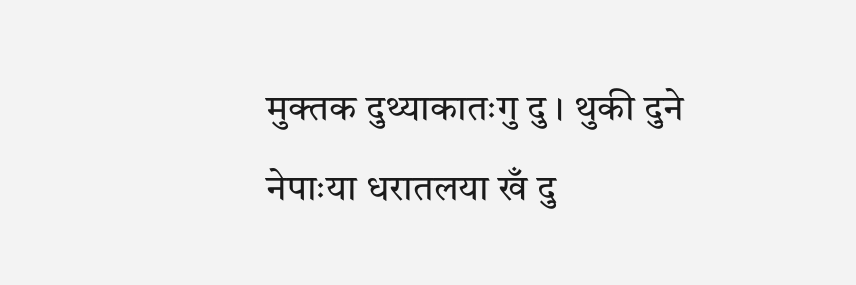मुक्तक दुथ्याकातःगु दु । थुकी दुने नेपाःया धरातलया खँ दु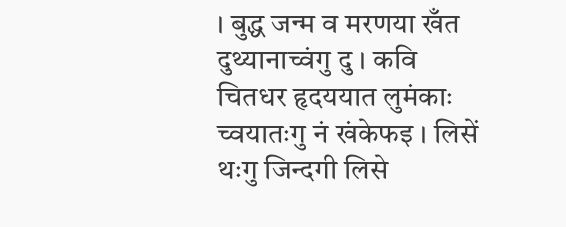। बुद्ध जन्म व मरणया खँत दुथ्यानाच्वंगु दु । कवि चितधर हृदययात लुमंकाः च्वयातःगु नं खंकेफइ । लिसें थःगु जिन्दगी लिसे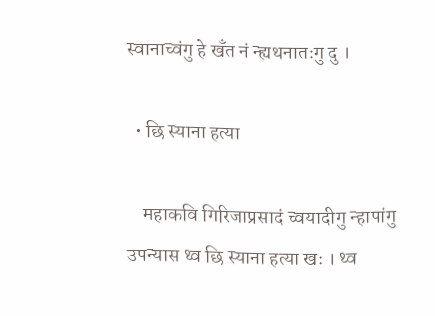स्वानाच्वंगु हे खँत नं न्ह्यथनातःगु दु ।

  • छि स्याना हत्या

    महाकवि गिरिजाप्रसादं च्वयादीगु न्हापांगु उपन्यास थ्व छि स्याना हत्या खः । थ्व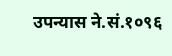उपन्यास ने.सं.१०९६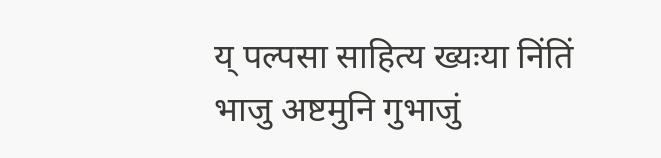य् पल्पसा साहित्य ख्यःया निंतिं भाजु अष्टमुनि गुभाजुं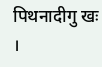पिथनादीगु खः ।